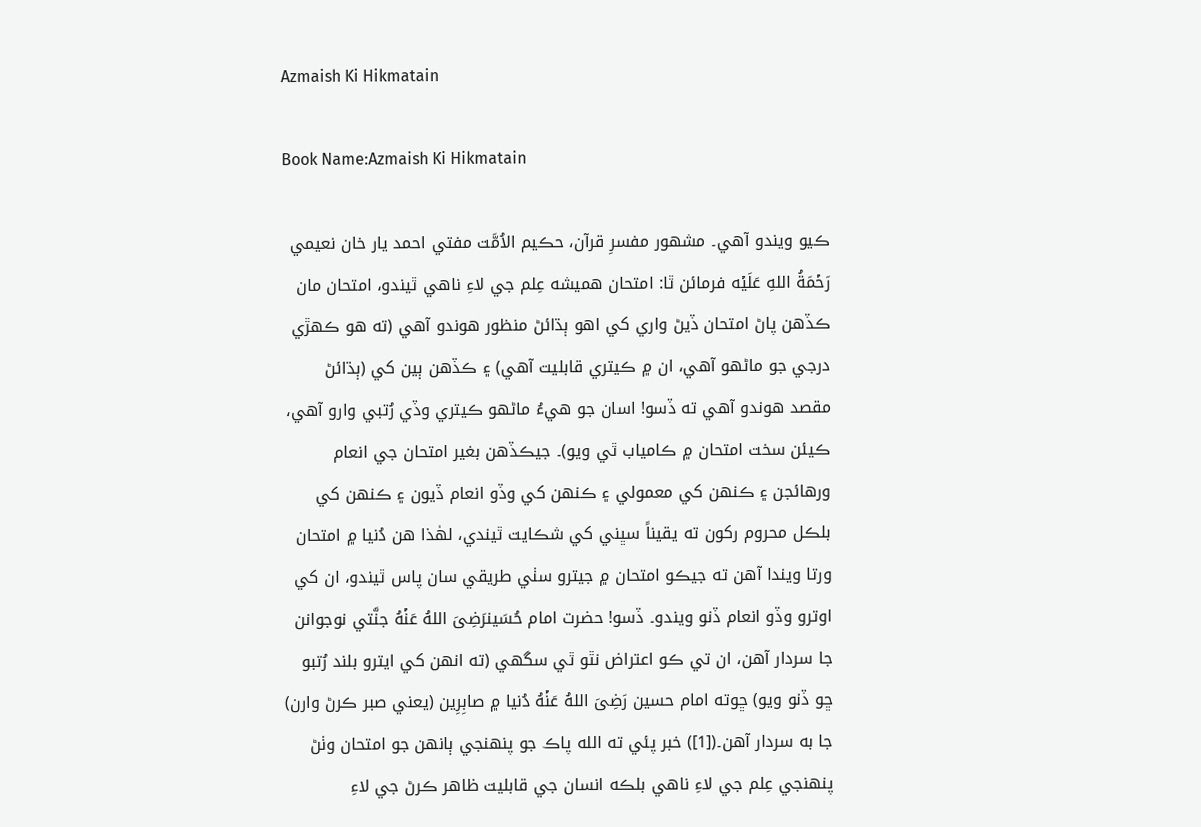Azmaish Ki Hikmatain

Book Name:Azmaish Ki Hikmatain

ڪيو ويندو آهي۔ مشهور مفسرِ قرآن، حڪيم الاُمَّت مفتي احمد يار خان نعيمي رَحۡمَةُ اللهِ عَلَيۡه فرمائن ٿا: امتحان هميشه عِلم جي لاءِ ناهي ٿيندو، امتحان مان ڪڏهن پاڻ امتحان ڏيڻ واري کي اهو ٻڌائڻ منظور هوندو آهي (ته هو ڪهڙي درجي جو ماڻهو آهي، ان ۾ ڪيتري قابليت آهي) ۽ ڪڏهن ٻين کي (ٻڌائڻ مقصد هوندو آهي ته ڏسو! اسان جو هيءُ ماڻهو ڪيتري وڏي رُتبي وارو آهي، ڪيئن سخت امتحان ۾ ڪامياب ٿي ويو)۔ جيڪڏهن بغير امتحان جي انعام ورهائجن ۽ ڪنهن کي معمولي ۽ ڪنهن کي وڏو انعام ڏيون ۽ ڪنهن کي بلڪل محروم رکون ته يقيناً سڀني کي شڪايت ٿيندي، لهٰذا هن دُنيا ۾ امتحان ورتا ويندا آهن ته جيڪو امتحان ۾ جيترو سٺي طريقي سان پاس ٿيندو، ان کي اوترو وڏو انعام ڏنو ويندو۔ ڏسو! حضرت امام حُسَينرَضِىَ اللهُ عَنۡهُ جنَّتي نوجوانن جا سردار آهن، ان تي ڪو اعتراض نٿو ٿي سگھي (ته انهن کي ايترو بلند رُتبو ڇو ڏنو ويو) ڇوته امام حسين رَضِىَ اللهُ عَنۡهُ دُنيا ۾ صابِرِين (يعني صبر ڪرڻ وارن) جا به سردار آهن۔([1]) خبر پئي ته الله پاڪ جو پنهنجي ٻانهن جو امتحان وٺڻ پنهنجي عِلم جي لاءِ ناهي بلڪه انسان جي قابليت ظاهر ڪرڻ جي لاءِ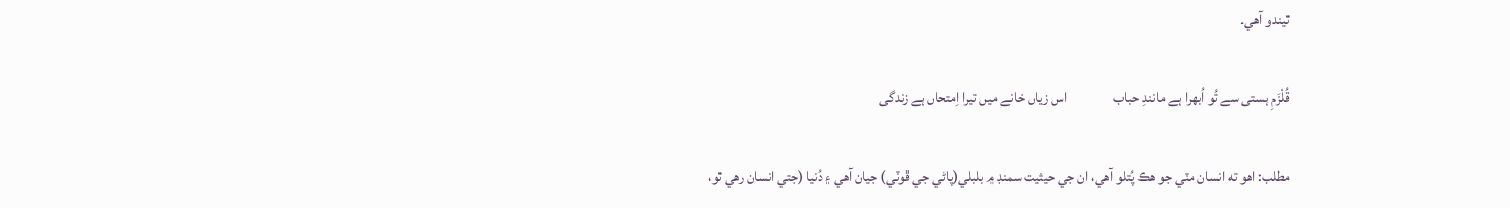ٿيندو آهي۔

قُلْزَمِ ہستی سے تُو اُبھرا ہے مانندِ حباب                اس زیاں خانے میں تیرا اِمتحاں ہے زندگی

مطلب: اهو ته انسان مٽي جو هڪ پُتلو آهي، ان جي حيثيت سمنڊ ۾ بلبلي(پاڻي جي ڦوٽي) جيان آهي ۽ دُنيا (جتي انسان رهي ٿو،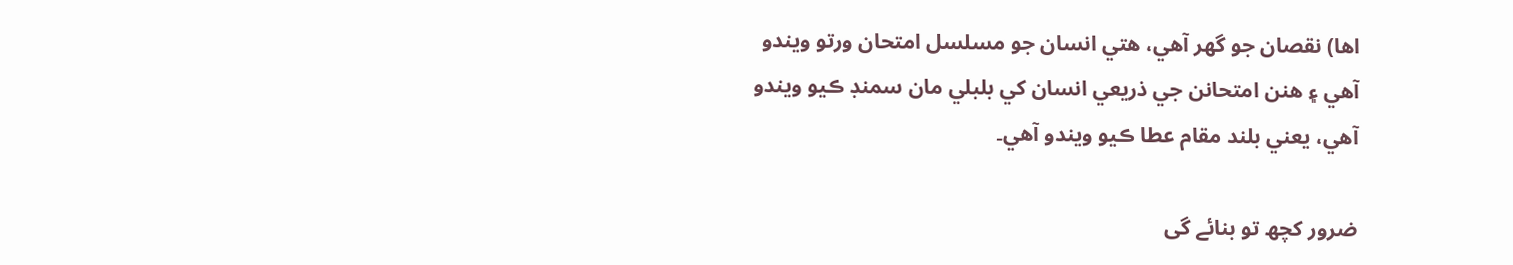اها) نقصان جو گھر آهي، هتي انسان جو مسلسل امتحان ورتو ويندو آهي ۽ هنن امتحانن جي ذريعي انسان کي بلبلي مان سمنڊ ڪيو ويندو آهي، يعني بلند مقام عطا ڪيو ويندو آهي۔

ضرور کچھ تو بنائے گی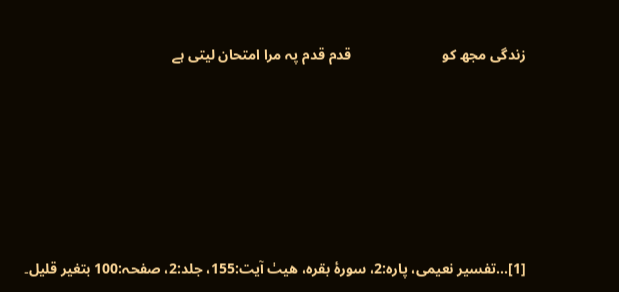زندگی مجھ کو                         قدم قدم پہ مرا امتحان لیتی ہے








[1]...تفسیر نعیمی، پارہ:2، سورۂ بقرہ، ھیٺ آیت:155، جلد:2، صفحہ:100 بتغیر قلیل۔